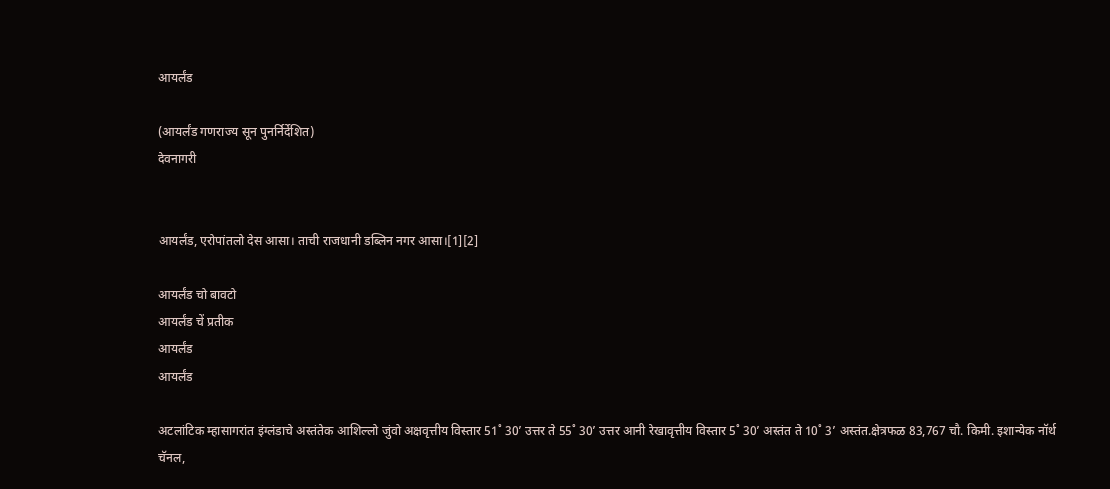आयर्लंड

(आयर्लंड गणराज्य सून पुनर्निर्देशित)
देवनागरी


आयर्लंड, एरोपांतलो देस आसा। ताची राजधानी डब्लिन नगर आसा।[1][2]

आयर्लंड चो बावटो
आयर्लंड चें प्रतीक
आयर्लंड
आयर्लंड

अटलांटिक म्हासागरांत इंग्लंडाचे अस्तंतेक आशिल्लो जुंवो अक्षवृत्तीय विस्तार 51˚ 30’ उत्तर ते 55˚ 30’ उत्तर आनी रेखावृत्तीय विस्तार 5˚ 30’ अस्तंत ते 10˚ 3’ अस्तंत.क्षेत्रफळ 83,767 चौ. किमी. इशान्येक नॉर्थ चॅनल,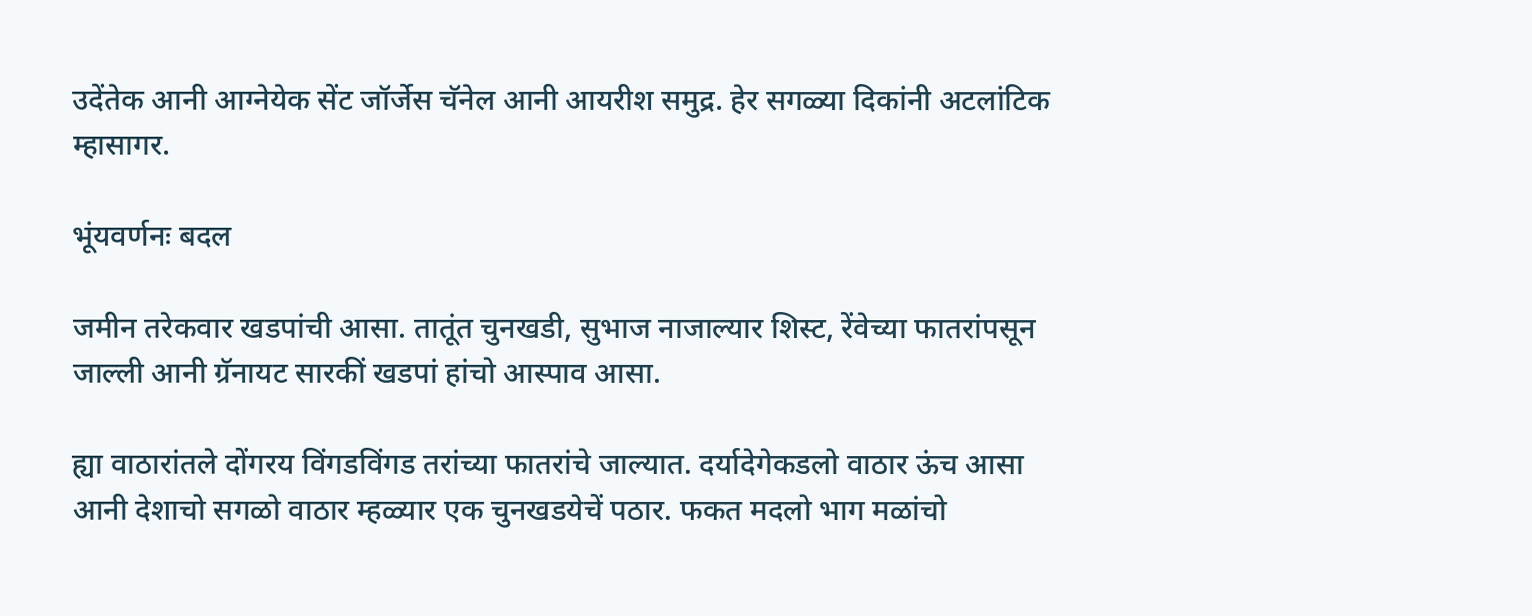उदेंतेक आनी आग्नेयेक सेंट जॉर्जेस चॅनेल आनी आयरीश समुद्र. हेर सगळ्या दिकांनी अटलांटिक म्हासागर.

भूंयवर्णनः बदल

जमीन तरेकवार खडपांची आसा. तातूंत चुनखडी, सुभाज नाजाल्यार शिस्ट, रेंवेच्या फातरांपसून जाल्ली आनी ग्रॅनायट सारकीं खडपां हांचो आस्पाव आसा.

ह्या वाठारांतले दोंगरय विंगडविंगड तरांच्या फातरांचे जाल्यात. दर्यादेगेकडलो वाठार ऊंच आसा आनी देशाचो सगळो वाठार म्हळ्यार एक चुनखडयेचें पठार. फकत मदलो भाग मळांचो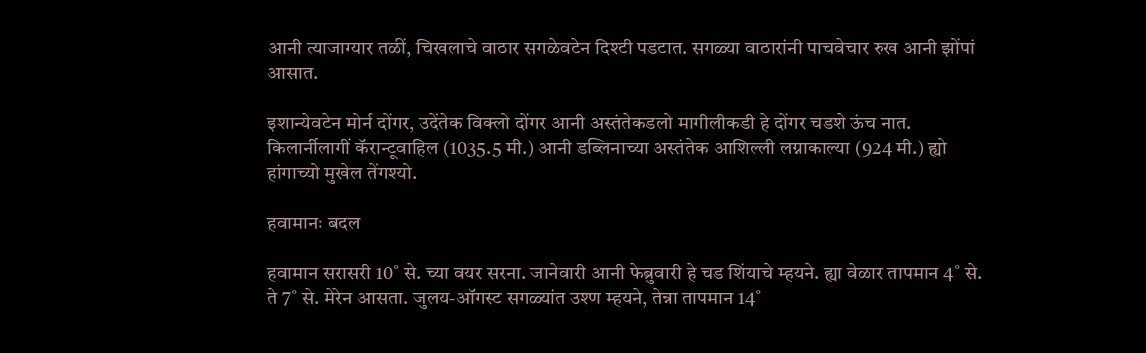आनी त्याजाग्यार तळीं, चिखलाचे वाठार सगळेवटेन दिश्टी पडटात. सगळ्या वाठारांनी पाचवेचार रुख आनी झोंपां आसात.

इशान्येवटेन मोर्न दोंगर, उदेंतेक विक्लो दोंगर आनी अस्तंतेकडलो मागीलीकडी हे दोंगर चडशे ऊंच नात. किलार्नीलागीं कॅरान्टूवाहिल (1035.5 मी.) आनी डब्लिनाच्या अस्तंतेक आशिल्ली लग्नाकाल्या (924 मी.) ह्यो हांगाच्यो मुखेल तेंगश्यो.

हवामानः बदल

हवामान सरासरी 10˚ से. च्या वयर सरना. जानेवारी आनी फेब्रुवारी हे चड शिंयाचे म्हयने. ह्या वेळार तापमान 4˚ से. ते 7˚ से. मेरेन आसता. जुलय-ऑगस्ट सगळ्यांत उश्ण म्हयने, तेन्ना तापमान 14˚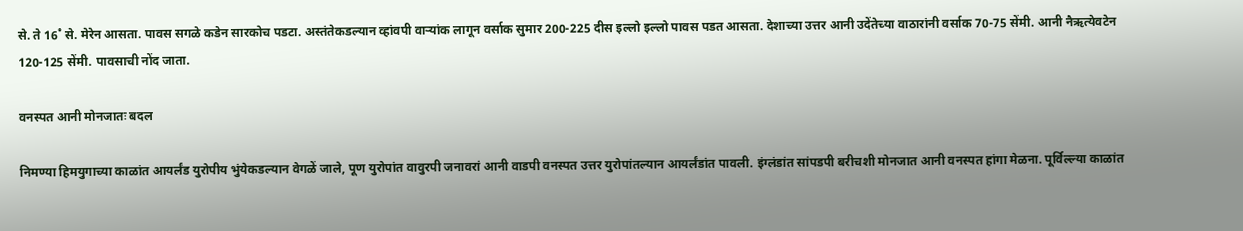से. ते 16˚ से. मेरेन आसता. पावस सगळे कडेन सारकोच पडटा. अस्तंतेकडल्यान व्हांवपी वाऱ्यांक लागून वर्साक सुमार 200-225 दीस इल्लो इल्लो पावस पडत आसता. देशाच्या उत्तर आनी उदेंतेच्या वाठारांनी वर्साक 70-75 सेंमी. आनी नैऋत्येवटेन 120-125 सेंमी. पावसाची नोंद जाता.

वनस्पत आनी मोनजातः बदल

निमण्या हिमयुगाच्या काळांत आयर्लंड युरोपीय भुंयेकडल्यान वेगळें जाले, पूण युरोपांत वावुरपी जनावरां आनी वाडपी वनस्पत उत्तर युरोपांतल्यान आयर्लंडांत पावली. इंग्लंडांत सांपडपी बरीचशी मोनजात आनी वनस्पत हांगा मेळना. पूर्विल्ल्या काळांत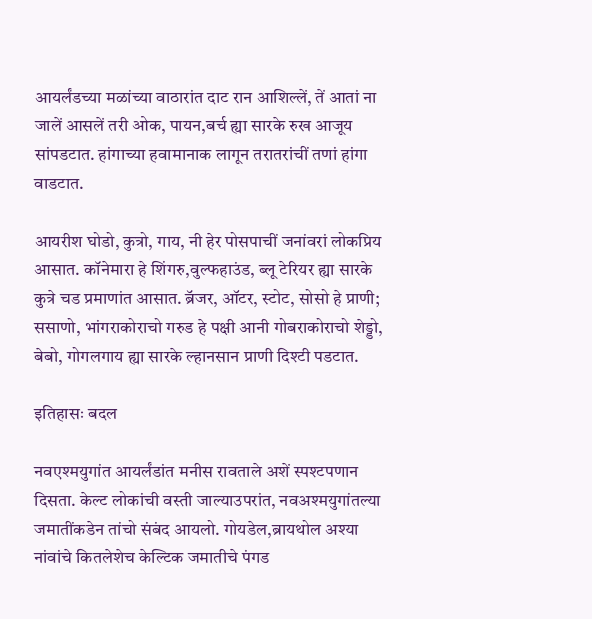आयर्लंडच्या मळांच्या वाठारांत दाट रान आशिल्लें, तें आतां ना जालें आसलें तरी ओक, पायन,बर्च ह्या सारके रुख आजूय सांपडटात. हांगाच्या हवामानाक लागून तरातरांचीं तणां हांगा वाडटात.

आयरीश घोडो, कुत्रो, गाय, नी हेर पोसपाचीं जनांवरां लोकप्रिय आसात. कॉनेमारा हे शिंगरु,वुल्फहाउंड, ब्लू टेरियर ह्या सारके कुत्रे चड प्रमाणांत आसात. ब्रॅजर, ऑटर, स्टोट, सोसो हे प्राणी; ससाणो, भांगराकोराचो गरुड हे पक्षी आनी गोबराकोराचो शेड्डो, बेबो, गोगलगाय ह्या सारके ल्हानसान प्राणी दिश्टी पडटात.

इतिहासः बदल

नवएश्मयुगांत आयर्लंडांत मनीस रावताले अशें स्पश्टपणान दिसता. केल्ट लोकांची वस्ती जाल्याउपरांत, नवअश्मयुगांतल्या जमातींकडेन तांचो संबंद आयलो. गोयडेल,ब्रायथोल अश्या नांवांचे कितलेशेच केल्टिक जमातीचे पंगड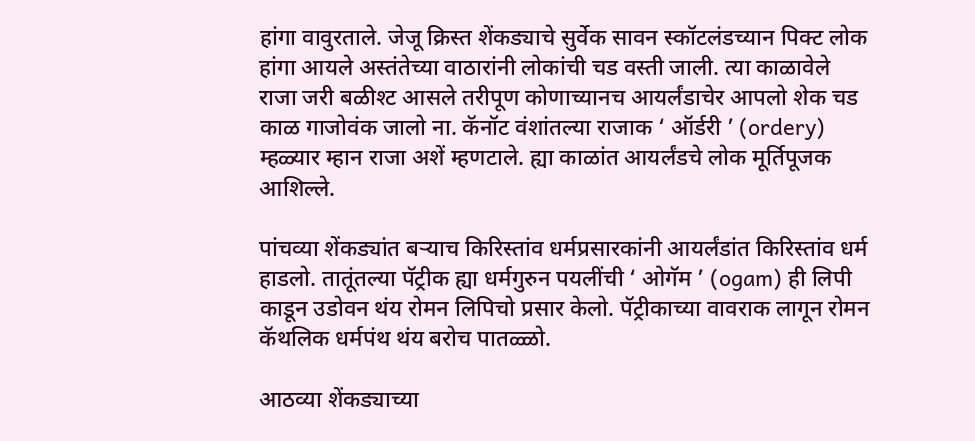हांगा वावुरताले. जेजू क्रिस्त शेंकड्याचे सुर्वेक सावन स्कॉटलंडच्यान पिक्ट लोक हांगा आयले अस्तंतेच्या वाठारांनी लोकांची चड वस्ती जाली. त्या काळावेले राजा जरी बळीश्ट आसले तरीपूण कोणाच्यानच आयर्लंडाचेर आपलो शेक चड काळ गाजोवंक जालो ना. कॅनॉट वंशांतल्या राजाक ‘ ऑर्डरी ’ (ordery) म्हळ्यार म्हान राजा अशें म्हणटाले. ह्या काळांत आयर्लंडचे लोक मूर्तिपूजक आशिल्ले.

पांचव्या शेंकड्यांत बऱ्याच किरिस्तांव धर्मप्रसारकांनी आयर्लंडांत किरिस्तांव धर्म हाडलो. तातूंतल्या पॅट्रीक ह्या धर्मगुरुन पयलींची ‘ ओगॅम ’ (ogam) ही लिपी काडून उडोवन थंय रोमन लिपिचो प्रसार केलो. पॅट्रीकाच्या वावराक लागून रोमन कॅथलिक धर्मपंथ थंय बरोच पातळ्ळो.

आठव्या शेंकड्याच्या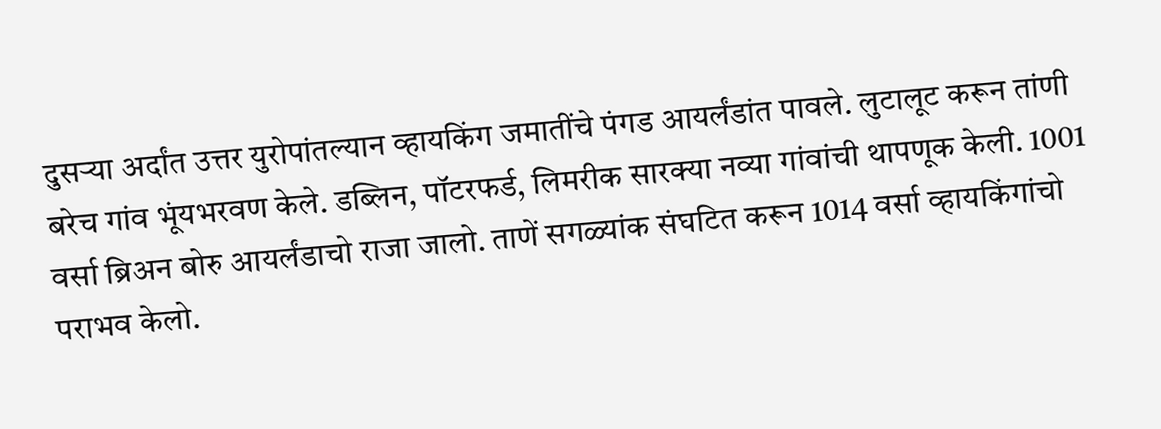दुसऱ्या अर्दांत उत्तर युरोपांतल्यान व्हायकिंग जमातींचे पंगड आयर्लंडांत पावले. लुटालूट करून तांणी बरेच गांव भूंयभरवण केले. डब्लिन, पॉटरफर्ड, लिमरीक सारक्या नव्या गांवांची थापणूक केली. 1001 वर्सा ब्रिअन बोरु आयर्लंडाचो राजा जालो. ताणें सगळ्यांक संघटित करून 1014 वर्सा व्हायकिंगांचो पराभव केलो.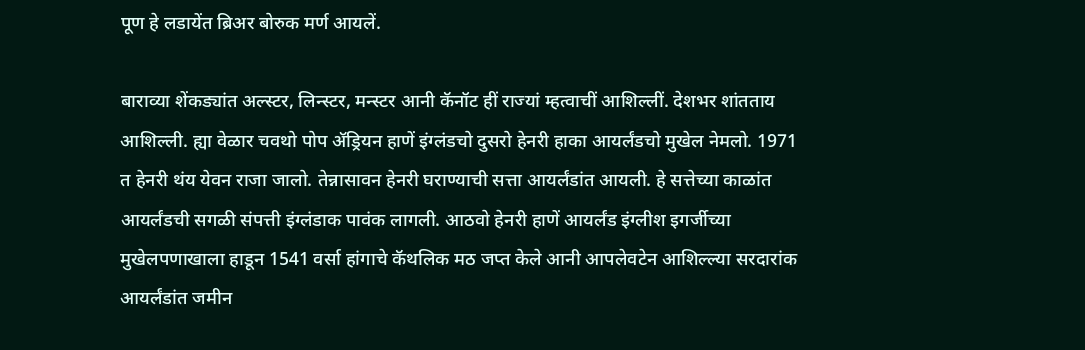पूण हे लडायेंत ब्रिअर बोरुक मर्ण आयलें.

बाराव्या शेंकड्यांत अल्स्टर, लिन्स्टर, मन्स्टर आनी कॅनॉट हीं राज्यां म्हत्वाचीं आशिल्लीं. देशभर शांतताय आशिल्ली. ह्या वेळार चवथो पोप ॲड्रियन हाणें इंग्लंडचो दुसरो हेनरी हाका आयर्लंडचो मुखेल नेमलो. 1971 त हेनरी थंय येवन राजा जालो. तेन्नासावन हेनरी घराण्याची सत्ता आयर्लंडांत आयली. हे सत्तेच्या काळांत आयर्लंडची सगळी संपत्ती इंग्लंडाक पावंक लागली. आठवो हेनरी हाणें आयर्लंड इंग्लीश इगर्जीच्या मुखेलपणाखाला हाडून 1541 वर्सा हांगाचे कॅथलिक मठ जप्त केले आनी आपलेवटेन आशिल्ल्या सरदारांक आयर्लंडांत जमीन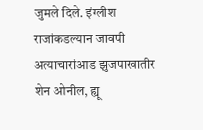जुमले दिले. इंग्लीश राजांकडल्यान जावपी अत्याचारांआड झुजपाखातीर शेन ओनील, ह्यू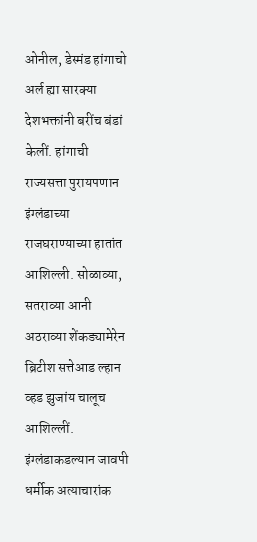ओनील, डेस्मंड हांगाचो अर्ल ह्या सारक्या देशभक्तांनी बरींच बंडां केलीं. हांगाची राज्यसत्ता पुरायपणान इंग्लंडाच्या राजघराण्याच्या हातांत आशिल्ली. सोळाव्या, सतराव्या आनी अठराव्या शेंकड्यामेरेन ब्रिटीश सत्तेआड ल्हान व्हड झुजांय चालूच आशिल्लीं. इंग्लंडाकडल्यान जावपी धर्मीक अत्याचारांक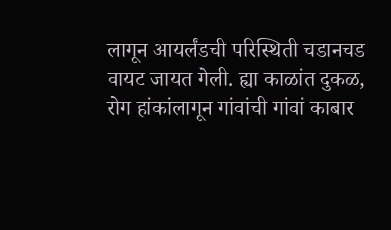लागून आयर्लंडची परिस्थिती चडानचड वायट जायत गेली. ह्या काळांत दुकळ, रोग हांकांलागून गांवांची गांवां काबार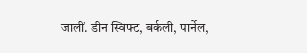जालीं. डीन स्विफ्ट, बर्कली, पार्नेल,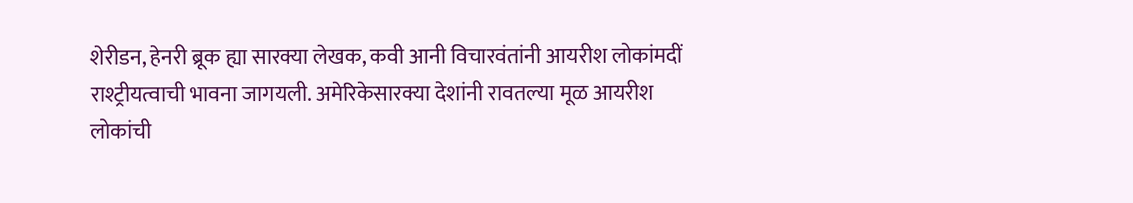शेरीडन, हेनरी ब्रूक ह्या सारक्या लेखक, कवी आनी विचारवंतांनी आयरीश लोकांमदीं राश्ट्रीयत्वाची भावना जागयली. अमेरिकेसारक्या देशांनी रावतल्या मूळ आयरीश लोकांची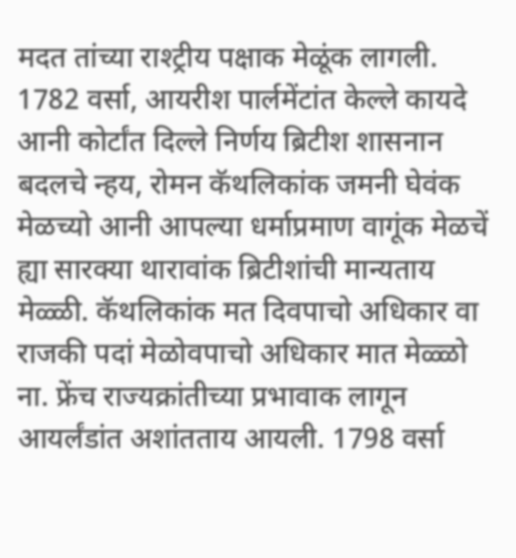मदत तांच्या राश्ट्रीय पक्षाक मेळूंक लागली. 1782 वर्सा, आयरीश पार्लमेंटांत केल्ले कायदे आनी कोर्टांत दिल्ले निर्णय ब्रिटीश शासनान बदलचे न्हय, रोमन कॅथलिकांक जमनी घेवंक मेळच्यो आनी आपल्या धर्माप्रमाण वागूंक मेळचें ह्या सारक्या थारावांक ब्रिटीशांची मान्यताय मेळ्ळी. कॅथलिकांक मत दिवपाचो अधिकार वा राजकी पदां मेळोवपाचो अधिकार मात मेळ्ळो ना. फ्रेंच राज्यक्रांतीच्या प्रभावाक लागून आयर्लंडांत अशांतताय आयली. 1798 वर्सा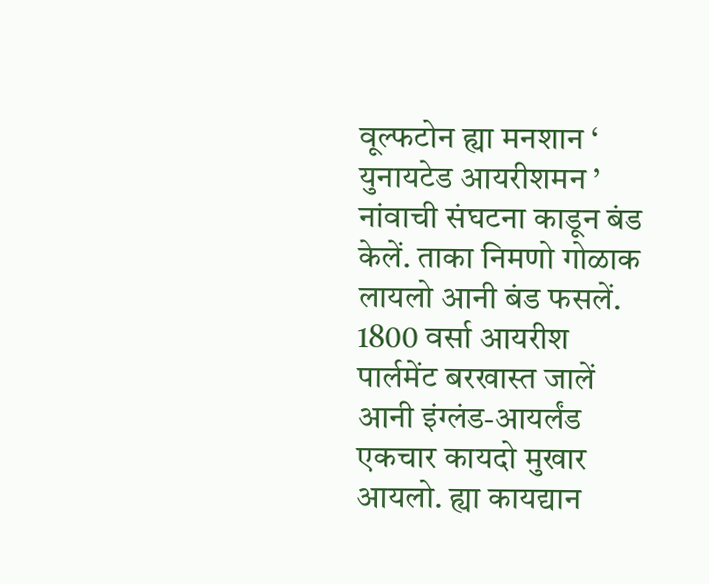वूल्फटोन ह्या मनशान ‘ युनायटेड आयरीशमन ’ नांवाची संघटना काडून बंड केलें. ताका निमणो गोळाक लायलो आनी बंड फसलें. 1800 वर्सा आयरीश पार्लमेंट बरखास्त जालें आनी इंग्लंड-आयर्लंड एकचार कायदो मुखार आयलो. ह्या कायद्यान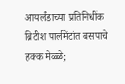आयर्लंडाच्या प्रतिनिधींक ब्रिटीश पार्लमेंटांत बसपाचे हक्क मेळ्ळे;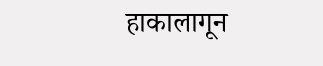हाकालागून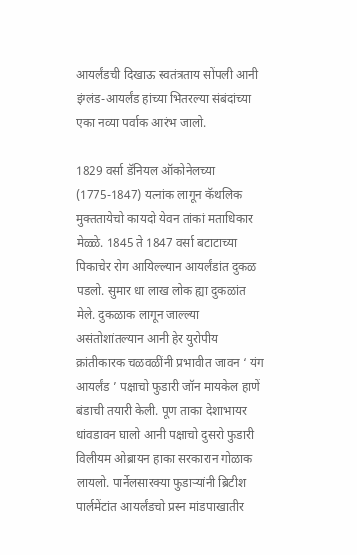आयर्लंडची दिखाऊ स्वतंत्रताय सोंपली आनी इंग्लंड-आयर्लंड हांच्या भितरल्या संबंदांच्या एका नव्या पर्वाक आरंभ जालो.

1829 वर्सा डॅनियल ऑकोनेलच्या (1775-1847) यत्नांक लागून कॅथलिक मुक्ततायेचो कायदो येवन तांकां मताधिकार मेळ्ळे. 1845 ते 1847 वर्सा बटाटाच्या पिकाचेर रोग आयिल्ल्यान आयर्लंडांत दुकळ पडलो. सुमार धा लाख लोक ह्या दुकळांत मेले. दुकळाक लागून जाल्ल्या असंतोशांतल्यान आनी हेर युरोपीय क्रांतीकारक चळवळींनी प्रभावीत जावन ‘ यंग आयर्लंड ’ पक्षाचो फुडारी जॉन मायकेल हाणें बंडाची तयारी केली. पूण ताका देशाभायर धांवडावन घालो आनी पक्षाचो दुसरो फुडारी विलीयम ओब्रायन हाका सरकारान गोळाक लायलो. पार्नेलसारक्या फुडाऱ्यांनी ब्रिटीश पार्लमेंटांत आयर्लंडचो प्रस्न मांडपाखातीर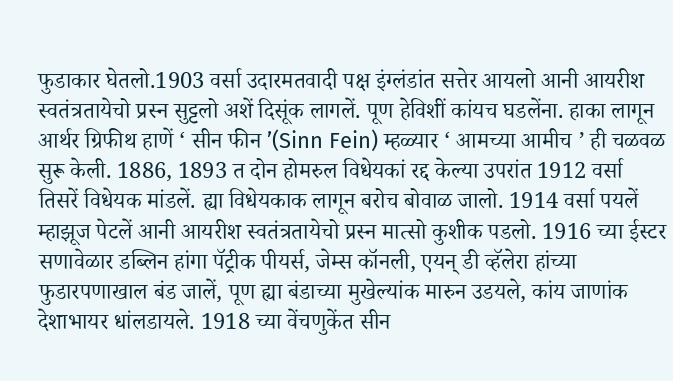फुडाकार घेतलो.1903 वर्सा उदारमतवादी पक्ष इंग्लंडांत सत्तेर आयलो आनी आयरीश स्वतंत्रतायेचो प्रस्न सुट्टलो अशें दिसूंक लागलें. पूण हेविशीं कांयच घडलेंना. हाका लागून आर्थर ग्रिफीथ हाणें ‘ सीन फीन ’(Sinn Fein) म्हळ्यार ‘ आमच्या आमीच ’ ही चळवळ सुरू केली. 1886, 1893 त दोन होमरुल विधेयकां रद्द केल्या उपरांत 1912 वर्सा तिसरें विधेयक मांडलें. ह्या विधेयकाक लागून बरोच बोवाळ जालो. 1914 वर्सा पयलें म्हाझूज पेटलें आनी आयरीश स्वतंत्रतायेचो प्रस्न मात्सो कुशीक पडलो. 1916 च्या ईस्टर सणावेळार डब्लिन हांगा पॅट्रीक पीयर्स, जेम्स कॉनली, एयन् डी व्हॅलेरा हांच्या फुडारपणाखाल बंड जालें, पूण ह्या बंडाच्या मुखेल्यांक मारुन उडयले, कांय जाणांक देशाभायर धांलडायले. 1918 च्या वेंचणुकेंत सीन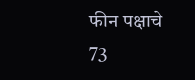फीन पक्षाचे 73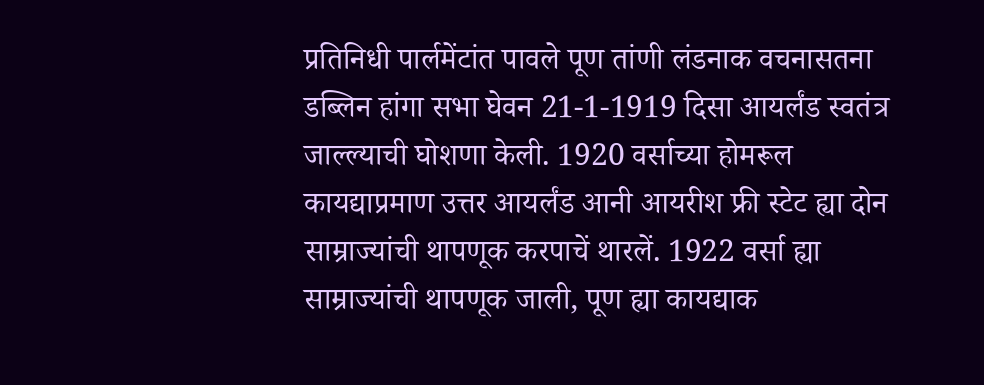प्रतिनिधी पार्लमेंटांत पावले पूण तांणी लंडनाक वचनासतना डब्लिन हांगा सभा घेवन 21-1-1919 दिसा आयर्लंड स्वतंत्र जाल्ल्याची घोशणा केली. 1920 वर्साच्या होमरूल कायद्याप्रमाण उत्तर आयर्लंड आनी आयरीश फ्री स्टेट ह्या दोन साम्राज्यांची थापणूक करपाचें थारलें. 1922 वर्सा ह्या साम्राज्यांची थापणूक जाली, पूण ह्या कायद्याक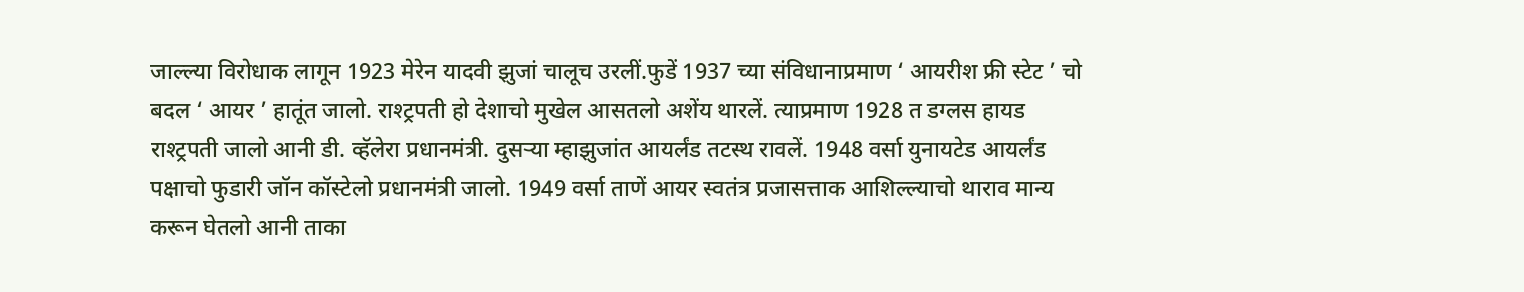जाल्ल्या विरोधाक लागून 1923 मेरेन यादवी झुजां चालूच उरलीं.फुडें 1937 च्या संविधानाप्रमाण ‘ आयरीश फ्री स्टेट ’ चो बदल ‘ आयर ’ हातूंत जालो. राश्ट्रपती हो देशाचो मुखेल आसतलो अशेंय थारलें. त्याप्रमाण 1928 त डग्लस हायड राश्ट्रपती जालो आनी डी. व्हॅलेरा प्रधानमंत्री. दुसऱ्या म्हाझुजांत आयर्लंड तटस्थ रावलें. 1948 वर्सा युनायटेड आयर्लंड पक्षाचो फुडारी जॉन कॉस्टेलो प्रधानमंत्री जालो. 1949 वर्सा ताणें आयर स्वतंत्र प्रजासत्ताक आशिल्ल्याचो थाराव मान्य करून घेतलो आनी ताका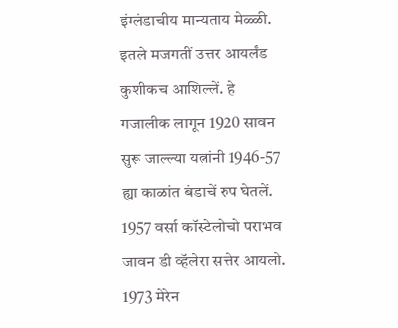इंग्लंडाचीय मान्यताय मेळ्ळी. इतले मजगतीं उत्तर आयर्लंड कुशीकच आशिल्लें. हे गजालीक लागून 1920 सावन सुरू जाल्ल्या यत्नांनी 1946-57 ह्या काळांत बंडाचें रुप घेतलें. 1957 वर्सा कॉस्टेलोचो पराभव जावन डी व्हॅलेरा सत्तेर आयलो. 1973 मेरेन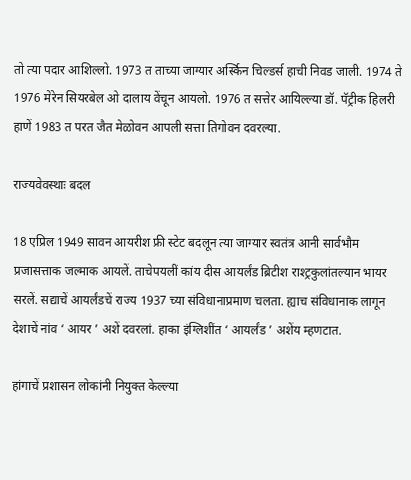तो त्या पदार आशिल्लो. 1973 त ताच्या जाग्यार अर्स्किन चिल्डर्स हाची निवड जाली. 1974 ते 1976 मेरेन सियरबेल ओ दालाय वेंचून आयलो. 1976 त सत्तेर आयिल्ल्या डॉ. पॅट्रीक हिलरी हाणें 1983 त परत जैत मेळोवन आपली सत्ता तिगोवन दवरल्या.

राज्यवेवस्थाः बदल

18 एप्रिल 1949 सावन आयरीश फ्री स्टेट बदलून त्या जाग्यार स्वतंत्र आनी सार्वभौम प्रजासत्ताक जल्माक आयलें. ताचेपयलीं कांय दीस आयर्लंड ब्रिटीश राश्ट्रकुलांतल्यान भायर सरलें. सद्याचें आयर्लंडचें राज्य 1937 च्या संविधानाप्रमाण चलता. ह्याच संविधानाक लागून देशाचें नांव ‘ आयर ’ अशें दवरलां. हाका इंग्लिशींत ‘ आयर्लंड ’ अशेंय म्हणटात.

हांगाचें प्रशासन लोकांनी नियुक्त केल्ल्या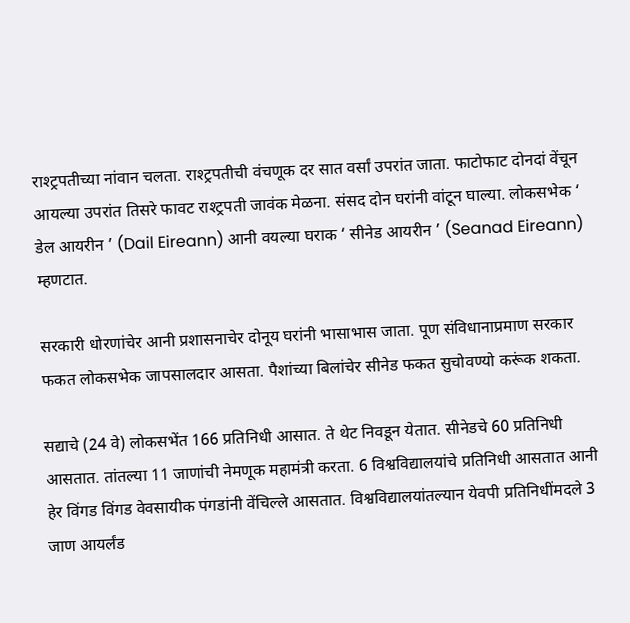राश्ट्रपतीच्या नांवान चलता. राश्ट्रपतीची वंचणूक दर सात वर्सां उपरांत जाता. फाटोफाट दोनदां वेंचून आयल्या उपरांत तिसरे फावट राश्ट्रपती जावंक मेळना. संसद दोन घरांनी वांटून घाल्या. लोकसभेक ‘ डेल आयरीन ’ (Dail Eireann) आनी वयल्या घराक ‘ सीनेड आयरीन ’ (Seanad Eireann) म्हणटात.

सरकारी धोरणांचेर आनी प्रशासनाचेर दोनूय घरांनी भासाभास जाता. पूण संविधानाप्रमाण सरकार फकत लोकसभेक जापसालदार आसता. पैशांच्या बिलांचेर सीनेड फकत सुचोवण्यो करूंक शकता.

सद्याचे (24 वे) लोकसभेंत 166 प्रतिनिधी आसात. ते थेट निवडून येतात. सीनेडचे 60 प्रतिनिधी आसतात. तांतल्या 11 जाणांची नेमणूक महामंत्री करता. 6 विश्वविद्यालयांचे प्रतिनिधी आसतात आनी हेर विंगड विंगड वेवसायीक पंगडांनी वेंचिल्ले आसतात. विश्वविद्यालयांतल्यान येवपी प्रतिनिधींमदले 3 जाण आयर्लंड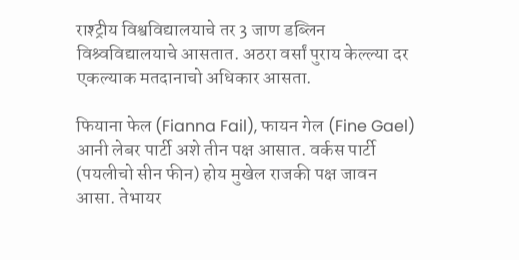राश्ट्रीय विश्वविद्यालयाचे तर 3 जाण डब्लिन विश्र्वविद्यालयाचे आसतात. अठरा वर्सां पुराय केल्ल्या दर एकल्याक मतदानाचो अधिकार आसता.

फियाना फेल (Fianna Fail), फायन गेल (Fine Gael) आनी लेबर पार्टी अशे तीन पक्ष आसात. वर्कस पार्टी (पयलीचो सीन फीन) होय मुखेल राजकी पक्ष जावन आसा. तेभायर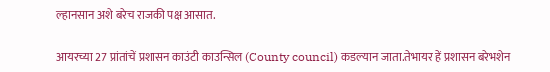ल्हानसान अशे बरेच राजकी पक्ष आसात.

आयरच्या 27 प्रांतांचें प्रशासन काउंटी काउन्सिल (County council) कडल्यान जाता.तेभायर हें प्रशासन बरेभशेन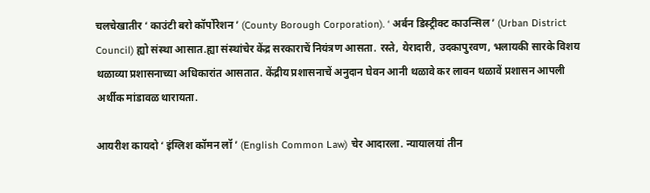चलचेखातीर ‘ काउंटी बरो कॉर्पोरेशन ’ (County Borough Corporation). ‘ अर्बन डिस्ट्रीक्ट काउन्सिल ’ (Urban District Council) ह्यो संस्था आसात.ह्या संस्थांचेर केंद्र सरकाराचें नियंत्रण आसता. रस्ते, येरादारी, उदकापुरवण, भलायकी सारके विशय थळाव्या प्रशासनाच्या अधिकारांत आसतात. केंद्रीय प्रशासनाचें अनुदान घेवन आनी थळावे कर लावन थळावें प्रशासन आपली अर्थीक मांडावळ थारायता.

आयरीश कायदो ‘ इंग्लिश कॉमन लॉ ’ (English Common Law) चेर आदारला. न्यायालयां तीन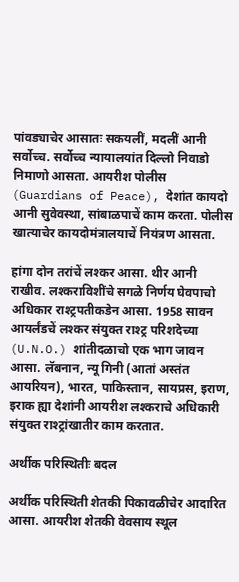पांवड्याचेर आसातः सकयलीं, मदलीं आनी सर्वोच्च. सर्वोच्च न्यायालयांत दिल्लो निवाडो निमाणो आसता. आयरीश पोलीस (Guardians of Peace), देशांत कायदो आनी सुवेवस्था, सांबाळपाचें काम करता. पोलीस खात्याचेर कायदोमंत्रालयाचें नियंत्रण आसता.

हांगा दोन तरांचें लश्कर आसा. थीर आनी राखीव. लश्कराविशींचे सगळे निर्णय घेवपाचो अधिकार राश्ट्रपतीकडेन आसा. 1958 सावन आयर्लंडचें लश्कर संयुक्त राश्ट्र परिशदेच्या (U.N.O.) शांतीदळाचो एक भाग जावन आसा. लॅबनान, न्यू गिनी (आतां अस्तंत आयरियन), भारत, पाकिस्तान, सायप्रस, इराण, इराक ह्या देशांनी आयरीश लश्कराचे अधिकारी संयुक्त राश्ट्रांखातीर काम करतात.

अर्थीक परिस्थितीः बदल

अर्थीक परिस्थिती शेतकी पिकावळीचेर आदारित आसा. आयरीश शेतकी वेवसाय स्थूल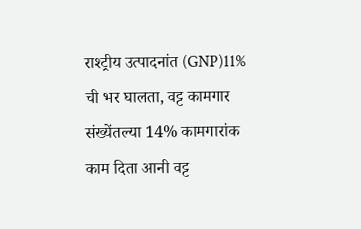राश्ट्रीय उत्पादनांत (GNP)11% ची भर घालता, वट्ट कामगार संख्येंतल्या 14% कामगारांक काम दिता आनी वट्ट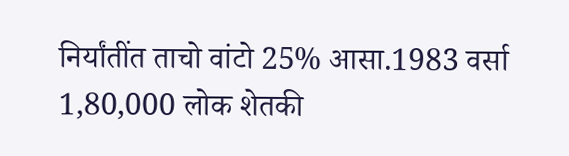निर्यांतींत ताचो वांटो 25% आसा.1983 वर्सा 1,80,000 लोक शेतकी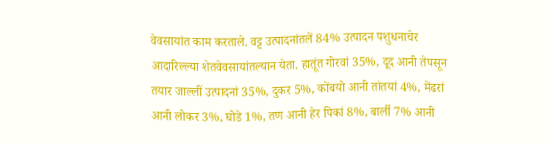वेवसायांत काम करताले. वट्ट उत्पादनांतलें 84% उत्पादन पशुधनाचेर आदारिल्ल्या शेतवेवसायांतल्यान येता. हातूंत गोरवां 35%, दूद आनी तेपसून तयार जाल्लीं उत्पादनां 35%, दुकर 5%, कोंबयो आनी तांतयां 4%, मेंढरां आनी लोकर 3%, घोडे 1%, तण आनी हेर पिकां 8%, बार्ली 7% आनी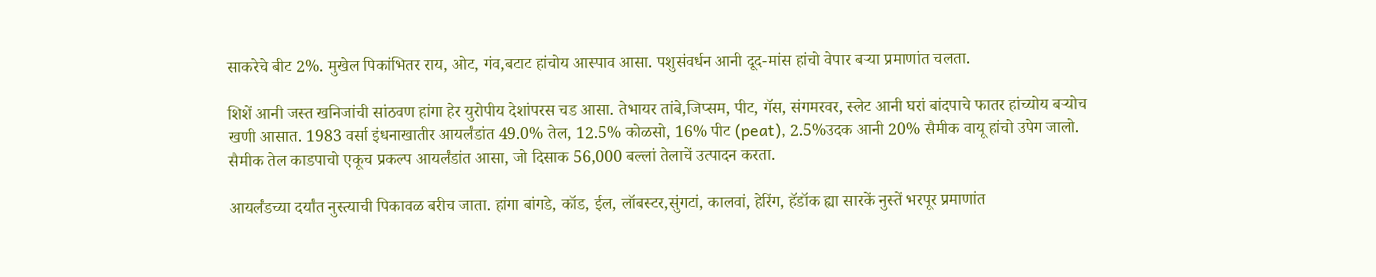साकरेचे बीट 2%. मुखेल पिकांभितर राय, ओट, गंव,बटाट हांचोय आस्पाव आसा. पशुसंवर्धन आनी दूद-मांस हांचो वेपार बऱ्या प्रमाणांत चलता.

शिशें आनी जस्त खनिजांची सांठवण हांगा हेर युरोपीय देशांपरस चड आसा. तेभायर तांबे,जिप्सम, पीट, गॅस, संगमरवर, स्लेट आनी घरां बांदपाचे फातर हांच्योय बऱ्योच खणी आसात. 1983 वर्सा इंधनाखातीर आयर्लंडांत 49.0% तेल, 12.5% कोळसो, 16% पीट (peat), 2.5%उदक आनी 20% सैमीक वायू हांचो उपेग जालो. सैमीक तेल काडपाचो एकूच प्रकल्प आयर्लंडांत आसा, जो दिसाक 56,000 बल्लां तेलाचें उत्पादन करता.

आयर्लंडच्या दर्यांत नुस्त्याची पिकावळ बरीच जाता. हांगा बांगडे, कॉड, ईल, लॉबस्टर,सुंगटां, कालवां, हेरिंग, हॅडॉक ह्या सारकें नुस्तें भरपूर प्रमाणांत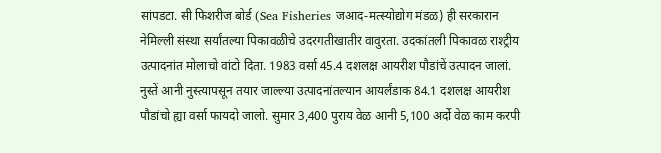सांपडटा. सी फिशरीज बोर्ड (Sea Fisheries जआद-मत्स्योद्योग मंडळ) ही सरकारान नेमिल्ली संस्था सर्यांतल्या पिकावळीचे उदरगतीखातीर वावुरता. उदकांतली पिकावळ राश्ट्रीय उत्पादनांत मोलाचो वांटो दिता. 1983 वर्सा 45.4 दशलक्ष आयरीश पौडांचें उत्पादन जालां. नुस्तें आनी नुस्त्यापसून तयार जाल्ल्या उत्पादनांतल्यान आयर्लंडाक 84.1 दशलक्ष आयरीश पौडांचो ह्या वर्सा फायदो जालो. सुमार 3,400 पुराय वेळ आनी 5,100 अर्दो वेळ काम करपी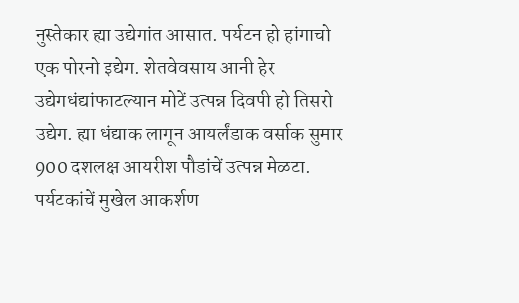नुस्तेकार ह्या उद्येगांत आसात. पर्यटन हो हांगाचो एक पोरनो इद्येग. शेतवेवसाय आनी हेर उद्येगधंद्यांफाटल्यान मोटें उत्पन्न दिवपी हो तिसरो उद्येग. ह्या धंद्याक लागून आयर्लंडाक वर्साक सुमार 900 दशलक्ष आयरीश पौडांचें उत्पन्न मेळटा. पर्यटकांचें मुखेल आकर्शण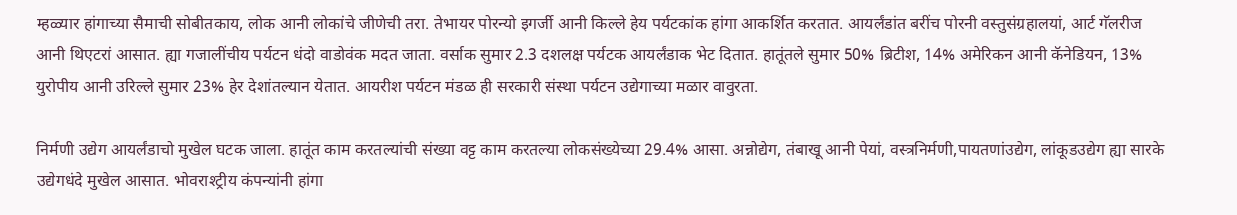म्हळ्यार हांगाच्या सैमाची सोबीतकाय, लोक आनी लोकांचे जीणेची तरा. तेभायर पोरन्यो इगर्जी आनी किल्ले हेय पर्यटकांक हांगा आकर्शित करतात. आयर्लंडांत बरींच पोरनी वस्तुसंग्रहालयां, आर्ट गॅलरीज आनी थिएटरां आसात. ह्या गजालींचीय पर्यटन धंदो वाडोवंक मदत जाता. वर्साक सुमार 2.3 दशलक्ष पर्यटक आयर्लंडाक भेट दितात. हातूंतले सुमार 50% ब्रिटीश, 14% अमेरिकन आनी कॅनेडियन, 13% युरोपीय आनी उरिल्ले सुमार 23% हेर देशांतल्यान येतात. आयरीश पर्यटन मंडळ ही सरकारी संस्था पर्यटन उद्येगाच्या मळार वावुरता.

निर्मणी उद्येग आयर्लंडाचो मुखेल घटक जाला. हातूंत काम करतल्यांची संख्या वट्ट काम करतल्या लोकसंख्येच्या 29.4% आसा. अन्नोद्येग, तंबाखू आनी पेयां, वस्त्रनिर्मणी,पायतणांउद्येग, लांकूडउद्येग ह्या सारके उद्येगधंदे मुखेल आसात. भोवराश्ट्रीय कंपन्यांनी हांगा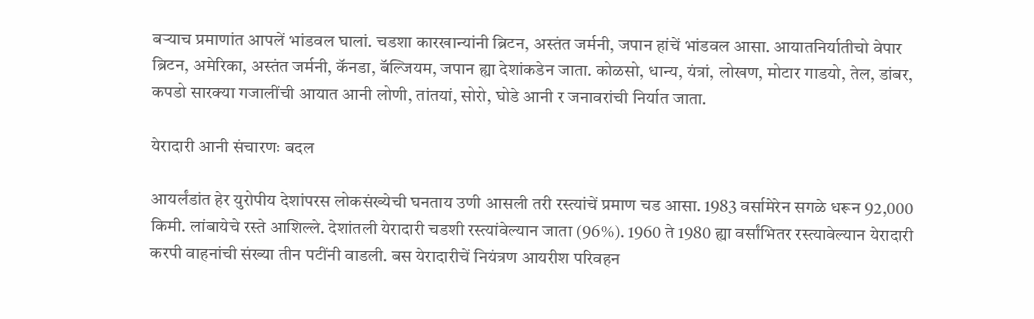बऱ्याच प्रमाणांत आपलें भांडवल घालां. चडशा कारखान्यांनी ब्रिटन, अस्तंत जर्मनी, जपान हांचें भांडवल आसा. आयातनिर्यातीचो वेपार ब्रिटन, अमेरिका, अस्तंत जर्मनी, कॅनडा, बॅल्जियम, जपान ह्या देशांकडेन जाता. कोळसो, धान्य, यंत्रां, लोखण, मोटार गाडयो, तेल, डांबर, कपडो सारक्या गजालींची आयात आनी लोणी, तांतयां, सोरो, घोडे आनी र जनावरांची निर्यात जाता.

येरादारी आनी संचारणः बदल

आयर्लंडांत हेर युरोपीय देशांपरस लोकसंख्येची घनताय उणी आसली तरी रस्त्यांचें प्रमाण चड आसा. 1983 वर्सामेरेन सगळे धरून 92,000 किमी. लांबायेचे रस्ते आशिल्ले. देशांतली येरादारी चडशी रस्त्यांवेल्यान जाता (96%). 1960 ते 1980 ह्या वर्सांभितर रस्त्यावेल्यान येरादारी करपी वाहनांची संख्या तीन पटींनी वाडली. बस येरादारीचें नियंत्रण आयरीश परिवहन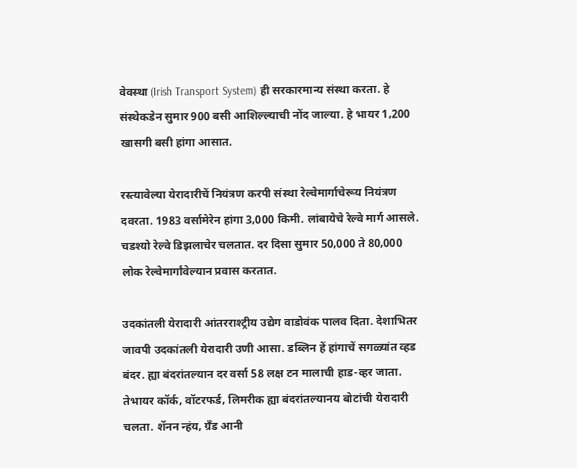वेवस्था (Irish Transport System) ही सरकारमान्य संस्था करता. हे संस्थेकडेन सुमार 900 बसी आशिल्ल्याची नोंद जाल्या. हे भायर 1,200 खासगी बसी हांगा आसात.

रस्त्यावेल्या येरादारीचें नियंत्रण करपी संस्था रेल्वेमार्गाचेरूय नियंत्रण दवरता. 1983 वर्सामेरेन हांगा 3,000 किमी. लांबायेचे रेल्वे मार्ग आसले. चडश्यो रेल्वे डिझलाचेर चलतात. दर दिसा सुमार 50,000 ते 80,000 लोक रेल्वेमार्गांवेल्यान प्रवास करतात.

उदकांतली येरादारी आंतरराश्ट्रीय उद्येग वाडोवंक पालव दिता. देशाभितर जावपी उदकांतली येरादारी उणी आसा. डब्लिन हें हांगाचें सगळ्यांत व्हड बंदर. ह्या बंदरांतल्यान दर वर्सा 58 लक्ष टन मालाची हाड-व्हर जाता. तेभायर कॉर्क, वॉटरफर्ड, लिमरीक ह्या बंदरांतल्यानय बोटांची येरादारी चलता. शॅनन न्हंय, ग्रँड आनी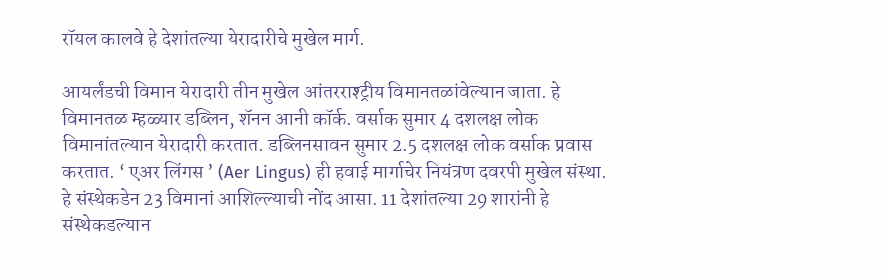रॉयल कालवे हे देशांतल्या येरादारीचे मुखेल मार्ग.

आयर्लंडची विमान येरादारी तीन मुखेल आंतरराश्ट्रीय विमानतळांवेल्यान जाता. हे विमानतळ म्हळ्यार डब्लिन, शॅनन आनी कॉर्क. वर्साक सुमार 4 दशलक्ष लोक विमानांतल्यान येरादारी करतात. डब्लिनसावन सुमार 2.5 दशलक्ष लोक वर्साक प्रवास करतात. ‘ एअर लिंगस ’ (Aer Lingus) ही हवाई मार्गाचेर नियंत्रण दवरपी मुखेल संस्था. हे संस्थेकडेन 23 विमानां आशिल्ल्याची नोंद आसा. 11 देशांतल्या 29 शारांनी हे संस्थेकडल्यान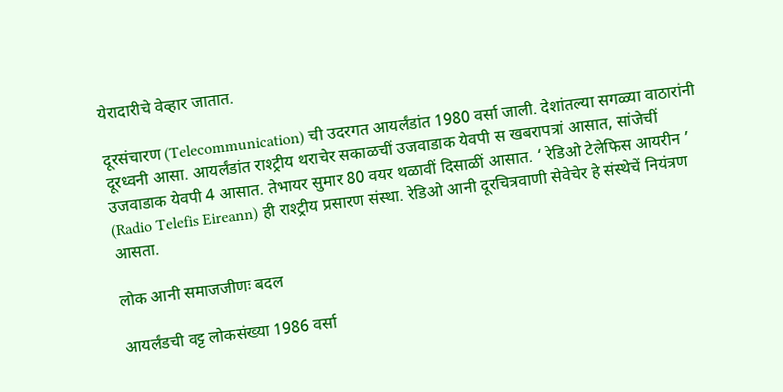येरादारीचे वेव्हार जातात.

दूरसंचारण (Telecommunication) ची उदरगत आयर्लंडांत 1980 वर्सा जाली. देशांतल्या सगळ्या वाठारांनी दूरध्वनी आसा. आयर्लंडांत राश्ट्रीय थराचेर सकाळचीं उजवाडाक येवपी स खबरापत्रां आसात, सांजेचीं उजवाडाक येवपी 4 आसात. तेभायर सुमार 80 वयर थळावीं दिसाळीं आसात. ‘ रेडिओ टेलेफिस आयरीन ’ (Radio Telefis Eireann) ही राश्ट्रीय प्रसारण संस्था. रेडिओ आनी दूरचित्रवाणी सेवेचेर हे संस्थेचें नियंत्रण आसता.

लोक आनी समाजजीणः बदल

आयर्लंडची वट्ट लोकसंख्या 1986 वर्सा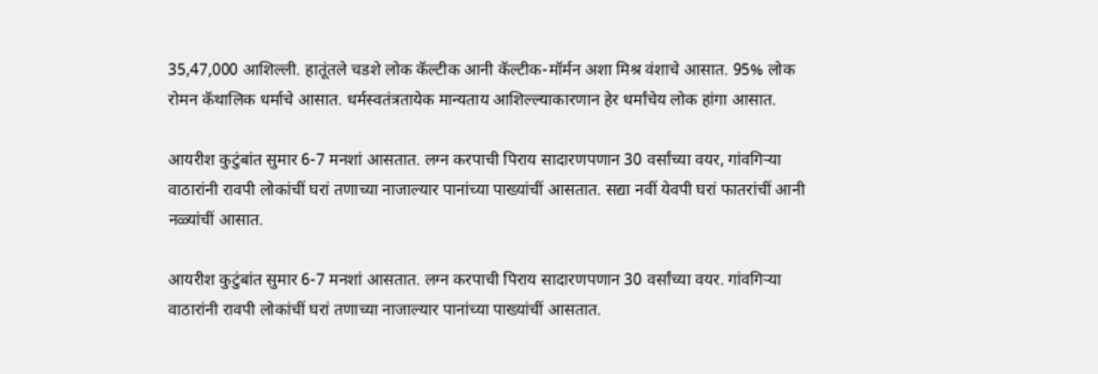35,47,000 आशिल्ली. हातूंतले चडशे लोक कॅल्टीक आनी कॅल्टीक-मॉर्मन अशा मिश्र वंशाचे आसात. 95% लोक रोमन कॅथालिक धर्माचे आसात. धर्मस्वतंत्रतायेक मान्यताय आशिल्ल्याकारणान हेर धर्मांचेय लोक हांगा आसात.

आयरीश कुटुंबांत सुमार 6-7 मनशां आसतात. लग्न करपाची पिराय सादारणपणान 30 वर्सांच्या वयर, गांवगिऱ्या वाठारांनी रावपी लोकांचीं घरां तणाच्या नाजाल्यार पानांच्या पाख्यांचीं आसतात. सद्या नवीं येवपी घरां फातरांचीं आनी नळ्यांचीं आसात.

आयरीश कुटुंबांत सुमार 6-7 मनशां आसतात. लग्न करपाची पिराय सादारणपणान 30 वर्सांच्या वयर. गांवगिऱ्या वाठारांनी रावपी लोकांचीं घरां तणाच्या नाजाल्यार पानांच्या पाख्यांचीं आसतात.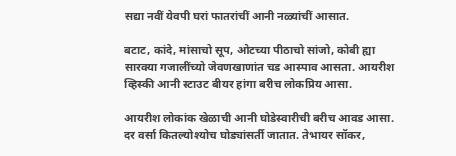सद्या नवीं येवपी घरां फातरांचीं आनी नळ्यांचीं आसात.

बटाट, कांदे, मांसाचो सूप, ओटच्या पीठाचो सांजो, कोबी ह्या सारक्या गजालींच्यो जेवणखाणांत चड आस्पाव आसता. आयरीश व्हिस्की आनी स्टाउट बीयर हांगा बरीच लोकप्रिय आसा.

आयरीश लोकांक खेळाची आनी घोडेस्वारीची बरीच आवड आसा. दर वर्सा कितल्योश्योच घोड्यांसर्ती जातात. तेभायर सॉकर,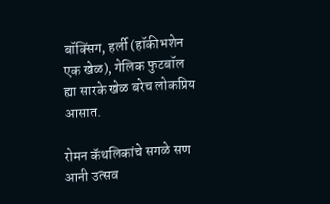बॉक्सिंग, हर्ली (हॉकीभशेन एक खेळ), गेलिक फुटबॉल ह्या सारके खेळ बरेच लोकप्रिय आसात.

रोमन कॅथलिकांचे सगळे सण आनी उत्सव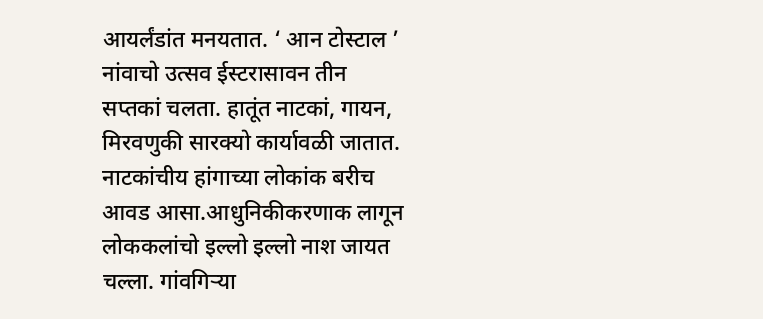आयर्लंडांत मनयतात. ‘ आन टोस्टाल ’ नांवाचो उत्सव ईस्टरासावन तीन सप्तकां चलता. हातूंत नाटकां, गायन, मिरवणुकी सारक्यो कार्यावळी जातात. नाटकांचीय हांगाच्या लोकांक बरीच आवड आसा.आधुनिकीकरणाक लागून लोककलांचो इल्लो इल्लो नाश जायत चल्ला. गांवगिऱ्या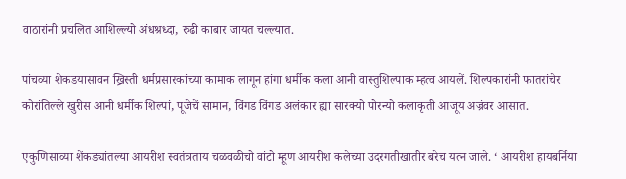वाठारांनी प्रचलित आशिल्ल्यो अंधश्रध्दा, रुढी काबार जायत चल्ल्यात.

पांचव्या शेकडयासावन ख्रिस्ती धर्मप्रसारकांच्या कामाक लागून हांगा धर्मीक कला आनी वास्तुशिल्पाक म्हत्व आयलें. शिल्पकारांनी फातरांचेर कोरांतिल्ले खुरीस आनी धर्मीक शिल्पां, पूजेचें सामान, विंगड विंगड अलंकार ह्या सारक्यो पोरन्यो कलाकृती आजूय अज्रंवर आसात.

एकुणिसाव्या शेंकड्यांतल्या आयरीश स्वतंत्रताय चळवळीचो वांटो म्हूण आयरीश कलेच्या उदरगतीखातीर बरेच यत्न जाले. ‘ आयरीश हायबर्निया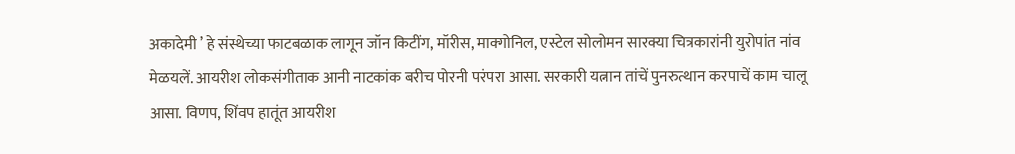अकादेमी ’ हे संस्थेच्या फाटबळाक लागून जॉन किटींग, मॉरीस, माक्गोनिल, एस्टेल सोलोमन सारक्या चित्रकारांनी युरोपांत नांव मेळयलें. आयरीश लोकसंगीताक आनी नाटकांक बरीच पोरनी परंपरा आसा. सरकारी यत्नान तांचें पुनरुत्थान करपाचें काम चालू आसा. विणप, शिंवप हातूंत आयरीश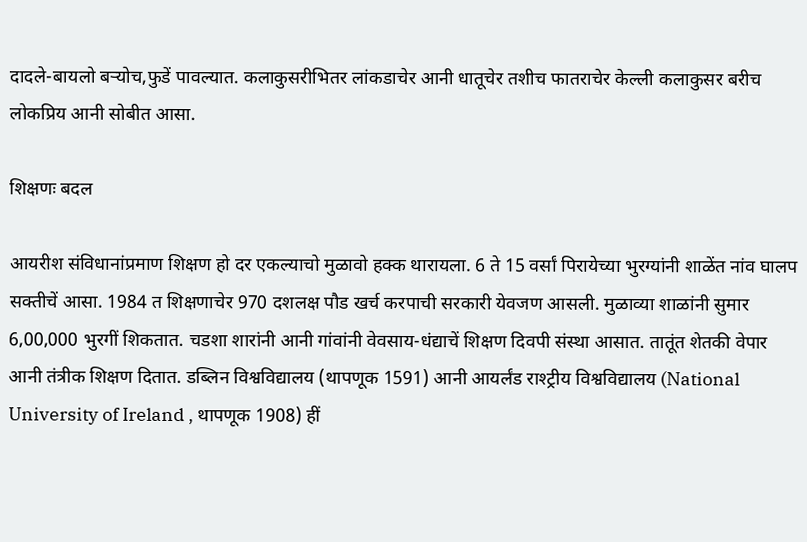दादले-बायलो बऱ्योच,फुडें पावल्यात. कलाकुसरीभितर लांकडाचेर आनी धातूचेर तशीच फातराचेर केल्ली कलाकुसर बरीच लोकप्रिय आनी सोबीत आसा.

शिक्षणः बदल

आयरीश संविधानांप्रमाण शिक्षण हो दर एकल्याचो मुळावो हक्क थारायला. 6 ते 15 वर्सां पिरायेच्या भुरग्यांनी शाळेंत नांव घालप सक्तीचें आसा. 1984 त शिक्षणाचेर 970 दशलक्ष पौड खर्च करपाची सरकारी येवजण आसली. मुळाव्या शाळांनी सुमार 6,00,000 भुरगीं शिकतात. चडशा शारांनी आनी गांवांनी वेवसाय-धंद्याचें शिक्षण दिवपी संस्था आसात. तातूंत शेतकी वेपार आनी तंत्रीक शिक्षण दितात. डब्लिन विश्वविद्यालय (थापणूक 1591) आनी आयर्लंड राश्ट्रीय विश्वविद्यालय (National University of Ireland , थापणूक 1908) हीं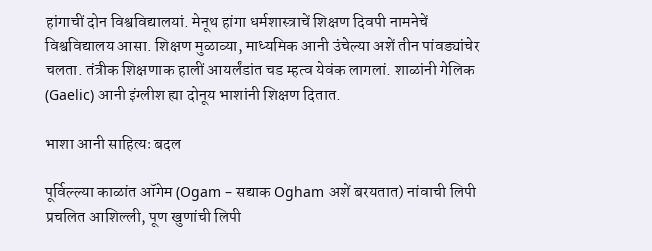हांगाचीं दोन विश्वविद्यालयां. मेनूथ हांगा धर्मशास्त्राचें शिक्षण दिवपी नामनेचें विश्वविद्यालय आसा. शिक्षण मुळाव्या, माध्यमिक आनी उंचेल्या अशें तीन पांवड्यांचेर चलता. तंत्रीक शिक्षणाक हालीं आयर्लंडांत चड म्हत्व येवंक लागलां. शाळांनी गेलिक (Gaelic) आनी इंग्लीश ह्या दोनूय भाशांनी शिक्षण दितात.

भाशा आनी साहित्यः बदल

पूर्विल्ल्या काळांत ऑगेम (Ogam – सद्याक Ogham अशें बरयतात) नांवाची लिपी प्रचलित आशिल्ली, पूण खुणांची लिपी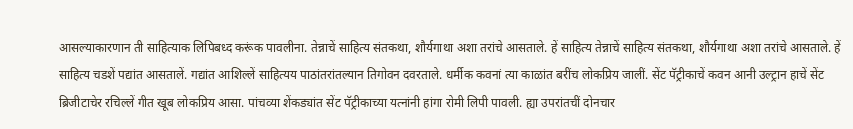आसल्याकारणान ती साहित्याक लिपिबध्द करूंक पावलीना. तेन्नाचें साहित्य संतकथा, शौर्यगाथा अशा तरांचे आसताले. हें साहित्य तेन्नाचें साहित्य संतकथा, शौर्यगाथा अशा तरांचे आसताले. हें साहित्य चडशें पद्यांत आसतालें. गद्यांत आशिल्लें साहित्यय पाठांतरांतल्यान तिगोवन दवरताले. धर्मीक कवनां त्या काळांत बरींच लोकप्रिय जालीं. सेंट पॅट्रीकाचें कवन आनी उल्ट्रान हाचें सेंट ब्रिजीटाचेर रचिल्लें गीत खूब लोकप्रिय आसा. पांचव्या शेंकड्यांत सेंट पॅट्रीकाच्या यत्नांनी हांगा रोमी लिपी पावली. ह्या उपरांतचीं दोनचार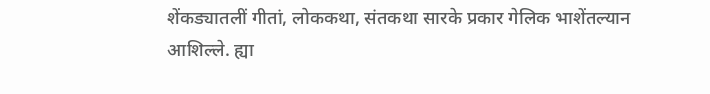शेंकड्यातलीं गीतां, लोककथा, संतकथा सारके प्रकार गेलिक भाशेंतल्यान आशिल्ले. ह्या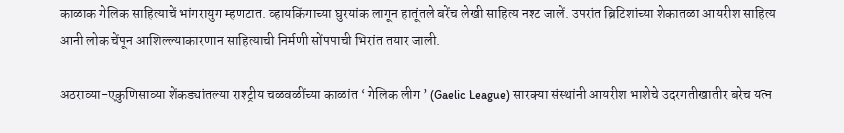काळाक गेलिक साहित्याचें भांगरायुग म्हणटात. व्हायकिंगाच्या घुरयांक लागून हातूंतले बरेंच लेखी साहित्य नश्ट जालें. उपरांत ब्रिटिशांच्या शेकातळा आयरीश साहित्य आनी लोक चेंपून आशिल्ल्याकारणान साहित्याची निर्मणी सोंपपाची भिरांत तयार जाली.

अठराव्या-एकुणिसाव्या शेंकड्यांतल्या राश्ट्रीय चळवळींच्या काळांत ‘ गेलिक लीग ’ (Gaelic League) सारक्या संस्थांनी आयरीश भाशेचे उदरगतीखातीर बरेच यत्न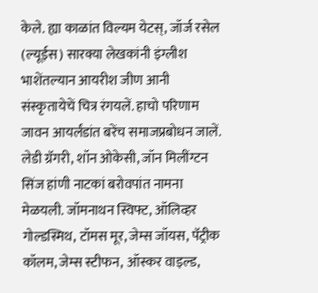केले. ह्या काळांत विल्यम येटस्, जॉर्ज रसेल (ल्यूईस) सारक्या लेखकांनी इंग्लीश भाशेंतल्यान आयरीश जीण आनी संस्कृतायेचें चित्र रंगयलें. हाचो परिणाम जावन आयर्लंडांत बरेंच समाजप्रबोधन जालें. लेडी ग्रॅगरी, शॉन ओकेसी, जॉन मिलींग्टन सिंज हांणी नाटकां बरोवपांत नामना मेळयली. जॉमनाथन स्विफ्ट, ऑलिव्हर गोल्डस्मिथ, टॉमस मूर, जेम्स जॉयस, पॅट्रीक कॉलम, जेम्स स्टीफन, ऑस्कर वाइल्ड,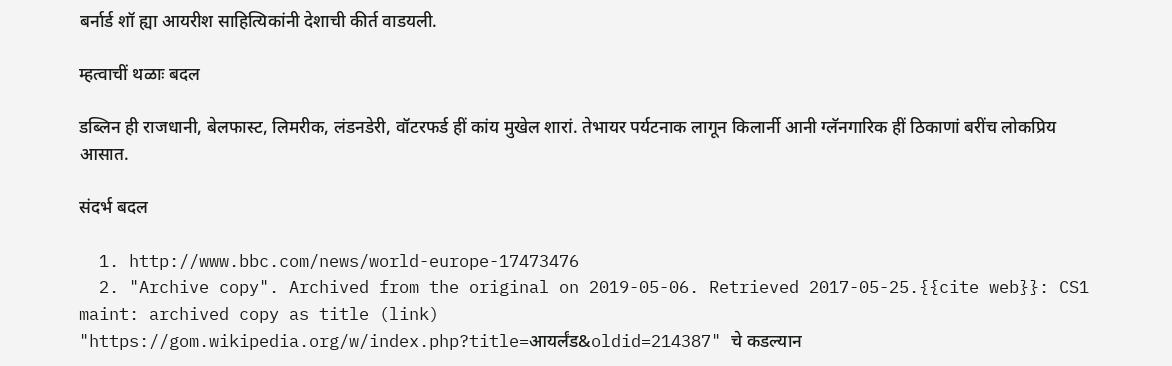बर्नार्ड शॉ ह्या आयरीश साहित्यिकांनी देशाची कीर्त वाडयली.

म्हत्वाचीं थळाः बदल

डब्लिन ही राजधानी, बेलफास्ट, लिमरीक, लंडनडेरी, वॉटरफर्ड हीं कांय मुखेल शारां. तेभायर पर्यटनाक लागून किलार्नी आनी ग्लॅनगारिक हीं ठिकाणां बरींच लोकप्रिय आसात.

संदर्भ बदल

  1. http://www.bbc.com/news/world-europe-17473476
  2. "Archive copy". Archived from the original on 2019-05-06. Retrieved 2017-05-25.{{cite web}}: CS1 maint: archived copy as title (link)
"https://gom.wikipedia.org/w/index.php?title=आयर्लंड&oldid=214387" चे कडल्यान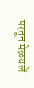परतून मेळयलें